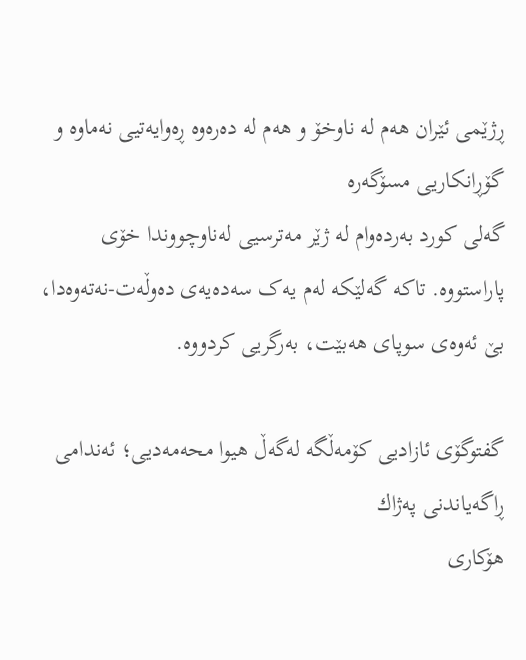ڕژێمی ئێران هەم لە ناوخۆ و هەم لە دەرەوە ڕەوایەتیی نەماوە و گۆڕانكاریی مسۆگەرە
گەلی کورد بەردەوام لە ژێر مەترسیی لەناوچووندا خۆی پاراستووە. تاکە گەلێکە لەم یەک سەدەیەی دەوڵەت-نەتەوەدا، بێ ئەوەی سوپای هەبێت، بەرگریی کردووە.

گفتوگۆی ئازادیی کۆمەڵگە لەگەڵ هیوا محەمەدیی؛ ئەندامی ڕاگەیاندنی پەژاك
هۆکاری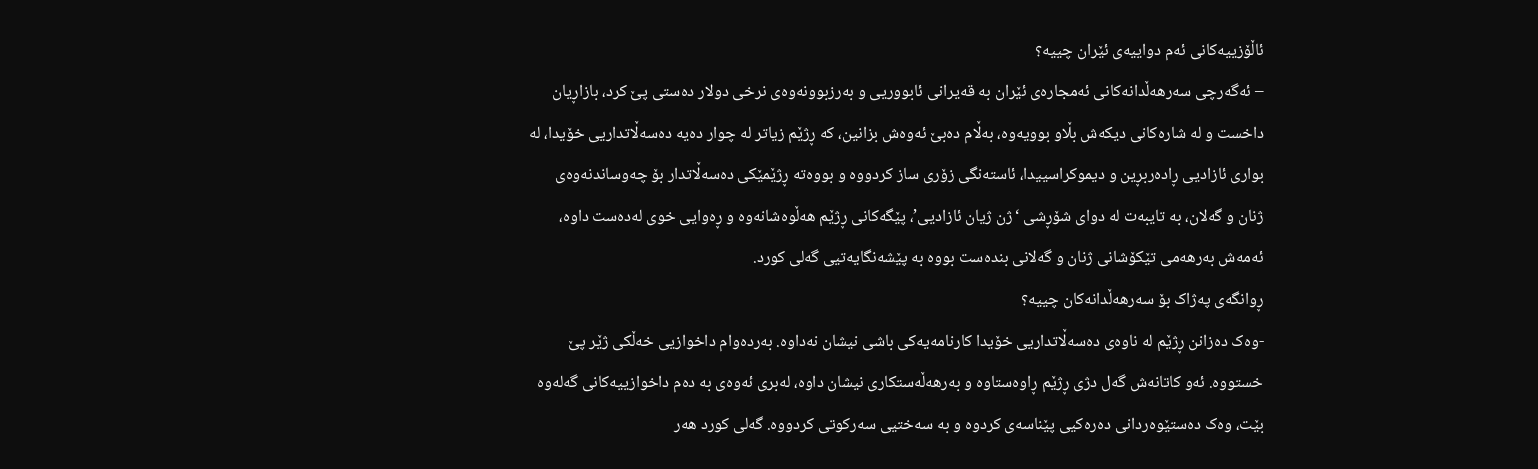ئاڵۆزییەکانی ئەم دواییەی ئێران چییە؟
– ئەگەرچی سەرهەڵدانەکانی ئەمجارەی ئێران بە قەیرانی ئابووریی و بەرزبوونەوەی نرخی دولار دەستی پێ کرد، بازاڕیان داخست و لە شارەکانی دیکەش بڵاو بوویەوە، بەڵام دەبێ ئەوەش بزانین، کە ڕژێم زیاتر لە چوار دەیە دەسەڵاتداریی خۆیدا، لە بواری ئازادیی ڕادەربڕین و دیموکراسییدا، ئاستەنگی زۆری ساز کردووە و بووەتە ڕژێمێکی دەسەڵاتدار بۆ چەوساندنەوەی ژنان و گەلان، بە تایبەت لە دوای شۆڕشی ‘ژن ژیان ئازادیی’، پێگەکانی ڕژێم هەڵوەشانەوە و ڕەوایی خوی لەدەست داوە، ئەمەش بەرهەمی تێکۆشانی ژنان و گەلانی بندەست بووە بە پێشەنگایەتیی گەلی کورد.
ڕوانگەی پەژاک بۆ سەرهەڵدانەکان چییە؟
-وەک دەزانن ڕژێم لە ناوەی دەسەڵاتداریی خۆیدا کارنامەیەکی باشی نیشان نەداوە. بەردەوام داخوازیی خەڵکی ژێر پێ خستووە. ئەو کاتانەش گەل دژی ڕژێم ڕاوەستاوە و بەرهەڵەستکاری نیشان داوە، لەبری ئەوەی بە دەم داخوازییەکانی گەلەوە بێت، وەک دەستێوەردانی دەرەکیی پێناسەی کردوە و بە سەختیی سەرکوتی کردووە. گەلی کورد هەر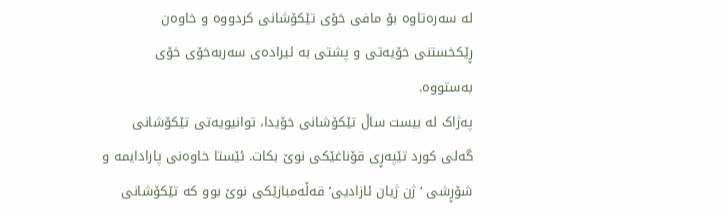لە سەرەتاوە بۆ مافی خۆی تێکۆشانی کردووە و خاوەن ڕێکخستنی خۆیەتی و پشتی بە ئیرادەی سەربەخۆی خۆی بەستووە.
پەژاک لە بیست ساڵ تێکۆشانی خۆیدا، توانیویەتی تێکۆشانی گەلی کورد تێپەڕی قۆناغێکی نوێ بکات. ئێستا خاوەنی پارادایمە و شۆڕشی ‘ژن ژیان ئازادیی’ قەڵەمبازێکی نوێ بوو کە تێکۆشانی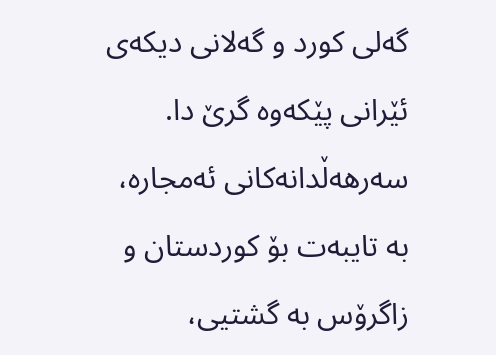گەلی کورد و گەلانی دیکەی ئێرانی پێکەوە گرێ دا.
سەرهەڵدانەکانی ئەمجارە، بە تایبەت بۆ کوردستان و زاگرۆس بە گشتیی،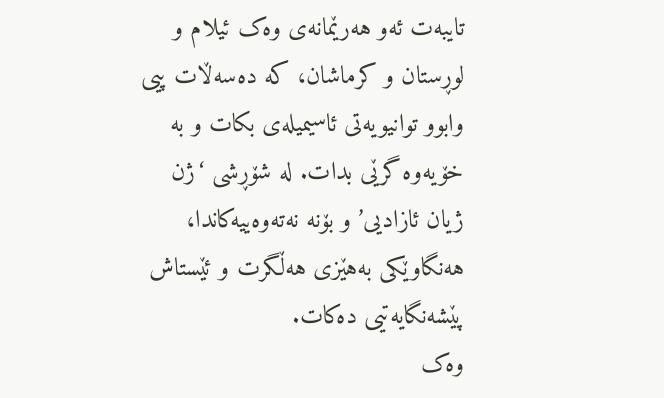تایبەت ئەو هەرێمانەی وەک ئیلام و لوڕستان و کرماشان، کە دەسەڵات پیی وابوو توانیویەتی ئاسیمیلەی بکات و بە خۆیەوە گرێی بدات. لە شۆڕشی ‘ژن ژیان ئازادیی’ و بۆنە نەتەوەییەكاندا، هەنگاوێکی بەهێزی هەڵگرت و ئێستاش پێشەنگایەتیی دەکات.
وەک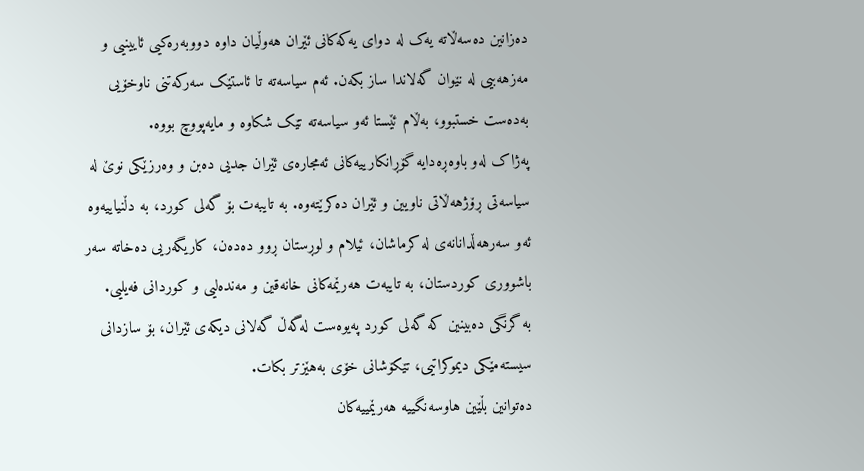دەزانین دەسەڵاتە یەک لە دوای یەکەکانی ئێران هەوڵیان داوە دووبەرەکیی ئایینیی و مەزهەبیی لە نێوان گەلاندا ساز بکەن. ئەم سیاسەتە تا ئاستێک سەرکەتنی ناوخۆیی بەدەست خستبوو، بەڵام ئێستا ئەو سیاسەتە تێک شکاوە و مایەپووچ بووە.
پەژاک لەو باوەڕەدایە گۆڕانکارییەکانی ئەمجارەی ئێران جدیی دەبن و وەرزێکی نوێ لە سیاسەتی ڕۆژهەڵاتی ناویین و ئێران دەکرێتەوە. بە تایبەت بۆ گەلی کورد، بە دڵنیاییەوە ئەو سەرهەڵدانانەی لە کرماشان، ئیلام و لوڕستان ڕوو دەدەن، کاریگەریی دەخاتە سەر باشووری کوردستان، بە تایبەت هەرێمەکانی خانەقین و مەندەلیی و کوردانی فەیلیی.
بە گرنگی دەبینین کە گەلی کورد پەیوەست لەگەڵ گەلانی دیکەی ئێران، بۆ سازدانی سیستەمێکی دیموکراتیی، تێکۆشانی خۆی بەهێزتر بکات.
دەتوانین بڵێین هاوسەنگییە هەرێمییەکان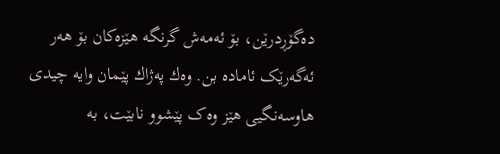دەگۆڕدرێن، بۆ ئەمەش گرنگە هێزەکان بۆ هەر ئەگەرێک ئامادە بن. وەك پەژاك پێمان وایە چیدی هاوسەنگیی هێز وەک پێشوو نابێت، بە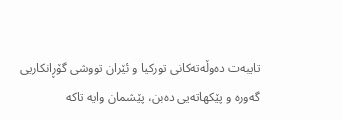تایبەت دەوڵەتەکانی تورکیا و ئێران تووشی گۆڕانکاریی گەورە و پێکهاتەیی دەبن، پێشمان وایە تاکە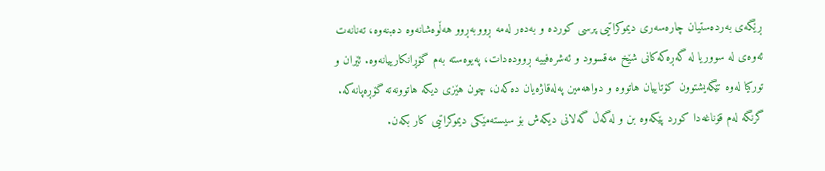ڕێگەی بەردەستیان چارەسەری دیموکراتیی پرسی کوردە و بەدەر لەمە ڕووبەڕوو هەڵوەشانەوە دەبنەوە، تەنانەت ئەوەی لە سووریا لە گەڕەکەکانی شێخ مەقسوود و ئەشرەفییە ڕوودەدات، پەیوەستە بەم گۆڕانکارییانەوە. ئێران و تورکیا لەوە تێگەیشتوون کۆتاییان هاتووە و دواهەمین پەلەقاژەیان دەکەن، چون هێزی دیکە هاتوونەتە گۆڕەپانەکە. گرنگە لەم قۆناغەدا کورد پێکەوە بن و لەگەڵ گەلانی دیکەش بۆ سیستەمێکی دیموکراتیی کار بکەن.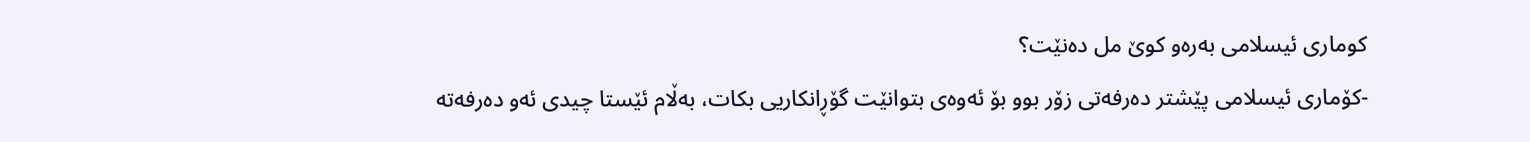کوماری ئیسلامی بەرەو کوێ مل دەنێت؟
-کۆماری ئیسلامی پێشتر دەرفەتی زۆر بوو بۆ ئەوەی بتوانێت گۆڕانکاریی بکات، بەڵام ئێستا چیدی ئەو دەرفەتە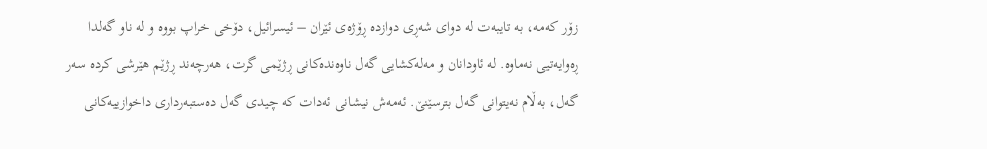زۆر کەمە، بە تایبەت لە دوای شەڕی دوازدە ڕۆژەی ئێران – ئیسرائیل، دۆخی خراپ بووە و لە ناو گەلدا ڕەوایەتیی نەماوە. لە ئاودانان و مەلەکشایی گەل ناوەندەکانی ڕژێمی گرت، هەرچەند ڕژێم هێرشی کردە سەر گەل، بەڵام نەیتوانی گەل بترسێنێ. ئەمەش نیشانی ئەدات کە چیدی گەل دەستبەرداری داخوازییەکانی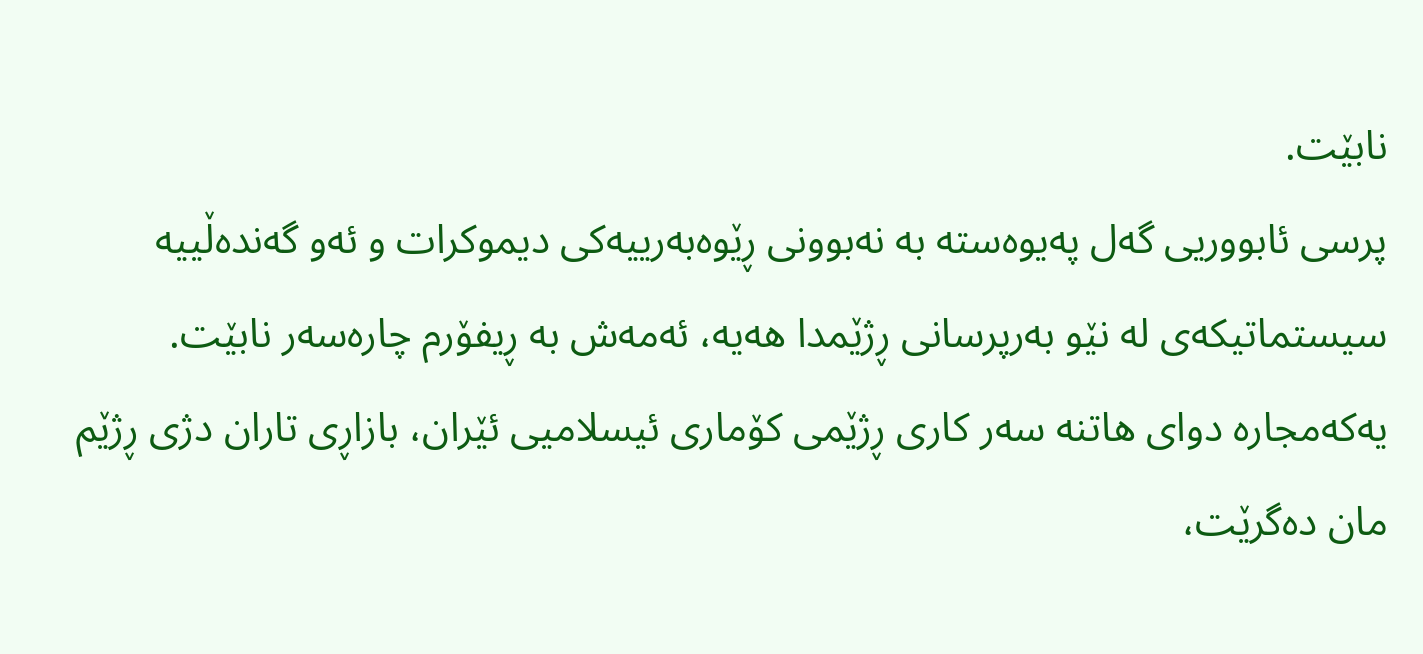نابێت.
پرسی ئابووریی گەل پەیوەستە بە نەبوونی ڕێوەبەرییەکی دیموکرات و ئەو گەندەڵییە سیستماتیکەی لە نێو بەرپرسانی ڕژێمدا هەیە، ئەمەش بە ڕیفۆرم چارەسەر نابێت. یەکەمجارە دوای هاتنە سەر کاری ڕژێمی کۆماری ئیسلامیی ئێران، بازاڕی تاران دژی ڕژێم مان دەگرێت،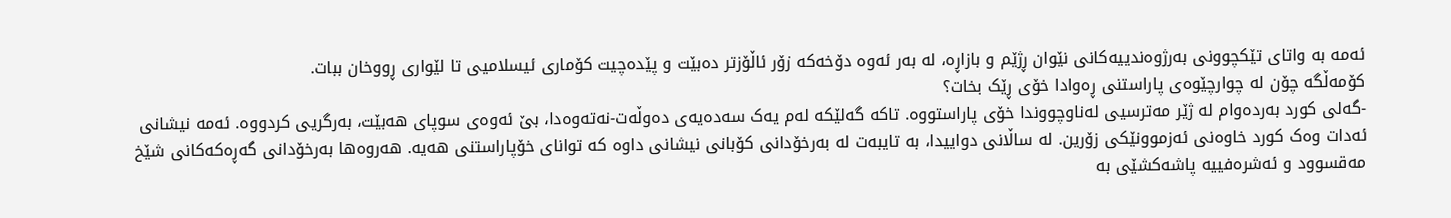ئەمە بە واتای تێکچوونی بەرژوەندییەکانی نێوان ڕژێم و بازاڕە، لە بەر ئەوە دۆخەکە زۆر ئاڵۆزتر دەبێت و پێدەچیت کۆماری ئیسلامیی تا لێواری ڕووخان ببات.
کۆمەڵگە چۆن لە چوارچێوەی پاراستنی ڕەوادا خۆی ڕێک بخات؟
-گەلی کورد بەردەوام لە ژێر مەترسیی لەناوچووندا خۆی پاراستووە. تاکە گەلێکە لەم یەک سەدەیەی دەوڵەت-نەتەوەدا، بێ ئەوەی سوپای هەبێت، بەرگریی کردووە. ئەمە نیشانی ئەدات وەک کورد خاوەنی ئەزموونێکی زۆرین. لە ساڵانی دواییدا، بە تایبەت لە بەرخۆدانی کۆبانی نیشانی داوە کە توانای خۆپاراستنی هەیە. هەروەها بەرخۆدانی گەڕەکەکانی شێخ مەقسوود و ئەشرەفییە پاشەکشێی بە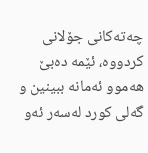چەتەکانی جۆلانی کردووە، ئێمە دەبێ هەموو ئەمانە ببینین و گەلی کورد لەسەر ئەو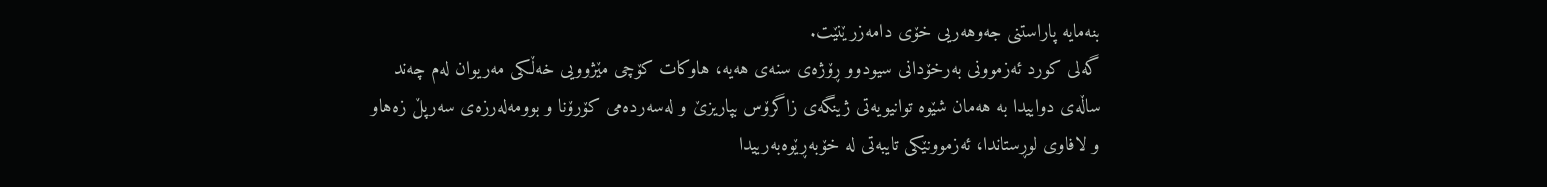بنەمایە پاراستنی جەوهەریی خۆی دامەزرێنێت.
گەلی کورد ئەزموونی بەرخۆدانی سیودوو ڕۆژەی سنەی هەیە، هاوکات کۆچی مێژوویی خەڵکی مەریوان لەم چەند ساڵەی دواییدا بە هەمان شێوە توانیویەتی ژینگەی زاگرۆس بپاریزێ و لەسەردەمی کۆرۆنا و بوومەلەرزەی سەرپڵ زەهاو و لافاوی لوڕستاندا، ئەزموونێکی تایبەتی لە خۆبەڕێوەبەرییدا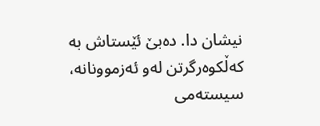نیشان دا. دەبێ ئێستاش بە کەڵکوەرگرتن لەو ئەزموونانە، سیستەمی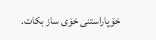خۆپاراستنی خۆی ساز بکات.